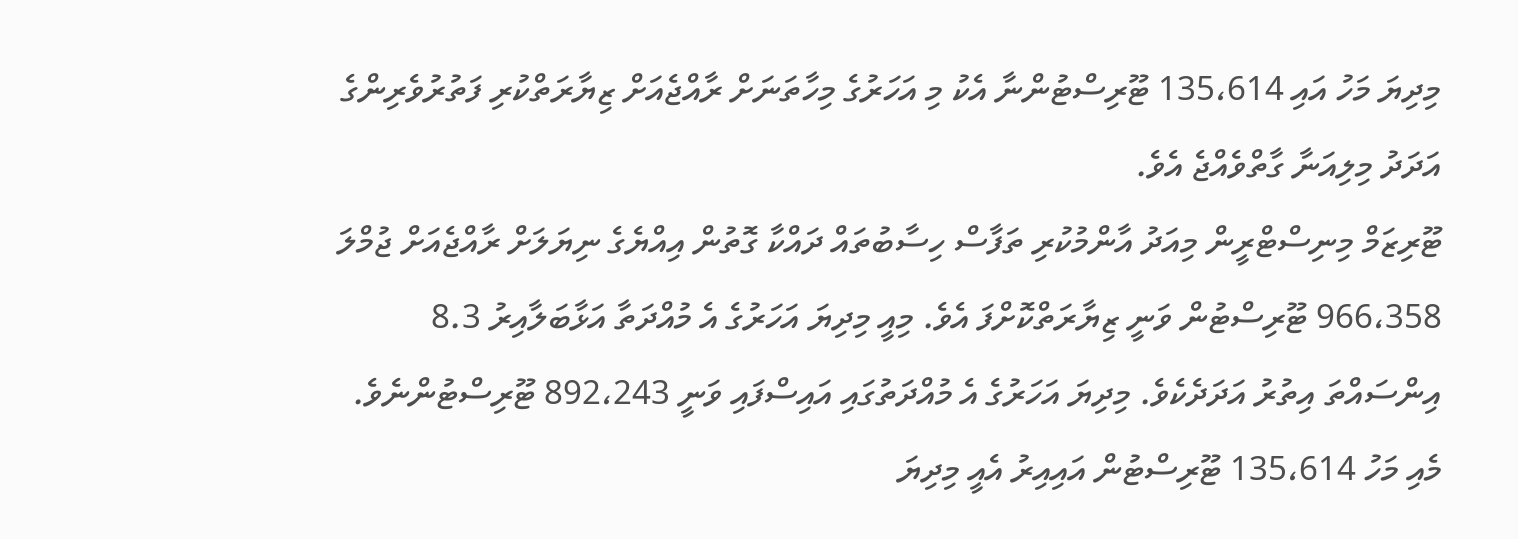މިދިޔަ މަހު އައި 135،614 ޓޫރިސްޓުންނާ އެކު މި އަހަރުގެ މިހާތަނަށް ރާއްޖެއަށް ޒިޔާރަތްކުރި ފަތުރުވެރިންގެ އަދަދު މިލިއަނާ ގާތްވެއްޖެ އެވެ.
ޓޫރިޒަމް މިނިސްޓްރީން މިއަދު އާންމުކުރި ތަފާސް ހިސާބުތައް ދައްކާ ގޮތުން އިއްޔެގެ ނިޔަލަށް ރާއްޖެއަށް ޖުމްލަ 966،358 ޓޫރިސްޓުން ވަނީ ޒިޔާރަތްކޮށްފަ އެވެ. މިއީ މިދިޔަ އަހަރުގެ އެ މުއްދަތާ އަޅާބަލާއިރު 8.3 އިންސައްތަ އިތުރު އަދަދެކެވެ. މިދިޔަ އަހަރުގެ އެ މުއްދަތުގައި އައިސްފައި ވަނީ 892،243 ޓޫރިސްޓުންނެވެ.
މެއި މަހު 135،614 ޓޫރިސްޓުން އައިއިރު އެއީ މިދިޔަ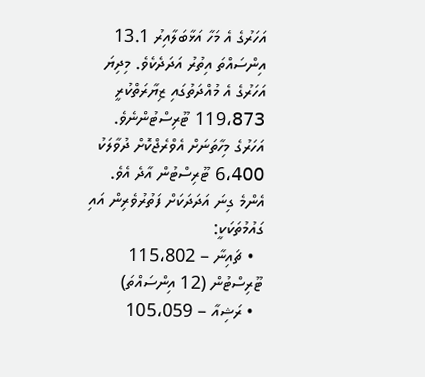އަހަރުގެ އެ މަހާ އަޅާބަލާއިރު 13.1 އިންސައްތަ އިތުރު އަދަދެކެވެ. މިދިޔަ އަހަރުގެ އެ މުއްދަތުގައި ޒިޔާރަތްކުރީ 119،873 ޓޫރިސްޓުންނެވެ.
އަހަރުގެ މިހާތަނަށް އެވްރެޖްކޮށް ދުވާލަކު 6،400 ޓޫރިސްޓުން އާދެ އެވެ.
އެންމެ ގިނަ އަދަދަކަށް ފަތުރުވެރިން އައި ގައުމުތަކަކީ:
  • ޗައިނާ – 115،802 ޓޫރިސްޓުން (12 އިންސައްތަ)
  • ރަޝިއާ – 105،059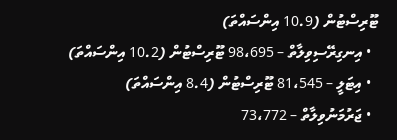ޓޫރިސްޓުން (10.9 އިންސައްތަ)
  • އިނގިރޭސިވިލާތް – 98،695 ޓޫރިސްޓުން (10.2 އިންސައްތަ)
  • އިޓަލީ – 81،545 ޓޫރިސްޓުން (8.4 އިންސައްތަ)
  • ޖަރުމަނުވިލާތް – 73،772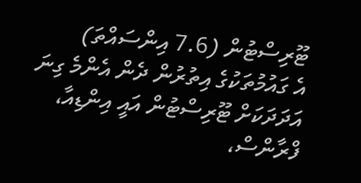ޓޫރިސްޓުން (7.6 އިންސައްތަ)
އެ ގައުމުތަކުގެ އިތުރުން ދެން އެންމެ ގިނަ އަދަދަކަށް ޓޫރިސްޓުން އައީ އިންޑިއާ، ފްރާންސް،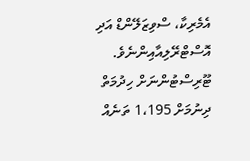އެމެރިކާ، ސްވިޒަލޭންޑް އަދި އޮސްޓްރޭލިއާއިންނެވެ.
ޓޫރިސްޓުންނަށް ހިދުމަތް ދިނުމަށް 1،195 ތަނެއް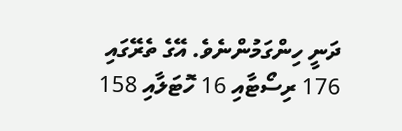ދަނީ ހިންގަމުންނެވެ. އޭގެ ތެރޭގައި 176 ރިސޯޓާއި 16 ހޮޓަލާއި 158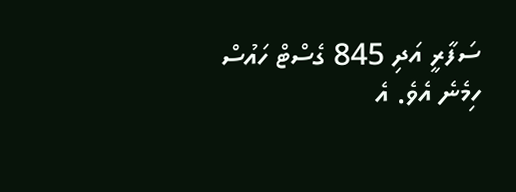ސަފާރީ އަދި 845 ގެސްޓް ހައުސް ހިމެނެ އެވެ. އެ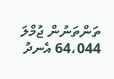ތަންތަނުން ޖުމްލަ 64،044 އެނދު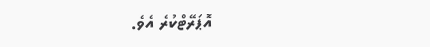އޮޕަރޭޓްކުރެ އެވެ.